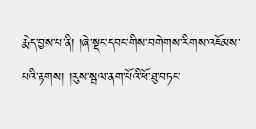རྨེད་བྱས་པ་ནི། །ཞེ་སྡང་དབང་གིས་བགེགས་རིགས་འཇོམས་པའི་རྟགས། །རུས་སྦལ་ནག་པོའི་ཕོ་ཐུ་བཏང་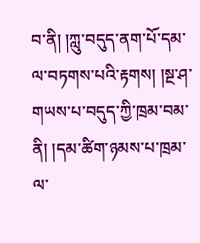བ་ནི། །ཀླུ་བདུད་ནག་པོ་དམ་ལ་བཏགས་པའི་རྟགས། །སྔ་ཤ་གཡས་པ་བདུད་ཀྱི་ཁྲམ་བམ་ནི། །དམ་ཚིག་ཉམས་པ་ཁྲམ་ལ་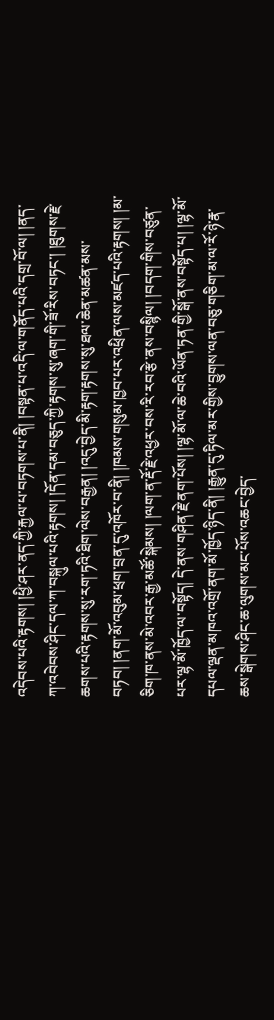འདེབས་པའི་རྟགས། །ཕྱི་ཤར་ནད་ཀྱི་རྐྱལ་པ་བཏགས་པ་ནི། །བསྟན་པ་འདི་ལ་གནོད་པའི་དགྲ་བོ་ལ། །ནད་ཀ་འབེབས་ཤིང་དལ་ཀ་བསྐུལ་པའི་རྟགས། །དོན་དམ་བཅུད་ཀྱི་རྟགས་སུ་ཞག་གི་ཟོ་རིས་བཏང་། །ཐུགས་རྗེ་ཆགས་པའི་རྟགས་སུ་རག་ཏའི་ཐིག་ལེས་བརྒྱན། །འདུ་བྱེད་མི་རྟག་རྟགས་སུ་ཐལ་ཆེན་མཚན་མས་བཏབ། །ནག་མོ་འབུམ་ཕྲག་བྲན་དུ་འཁོར་བ་ནི། །ཁམས་གསུམ་ཁྱབ་པར་འཕྲིན་ལས་མཛད་པའི་རྟགས། །མ་ཅིག་ཁ་ནས་མེ་འབར་རྒྱ་མཚོ་སྐེམས། །ལག་ན་རྡོ་རྗེ་འཕྱར་བས་རི་རབ་རྩེ་ནས་བསྙིལ། །བདག་གིས་བཙུན་པར་ལྷ་མོ་ཁྱོད་ལ་བསྟོད། དེ་ནས་གཤིན་རྗེ་ནག་པོས། །ལྷ་མོ་ལ་ཆེ་བའི་ཡོན་ཏན་གྱི་སྒོ་ནས་བསྟོད་པ། །ལྷ་མོ་དཔལ་ལྡན་མཁའ་འགྲོ་ནག་མོ་ཁྱོད་ཉིད་ནི། །རྒྱུན་དུ་ཏིལ་མར་གྱིས་བྱུགས་ལན་བཅུ་གཅིག་མ་ལ་རོ་ཉེ་རྣ་ཆས་སྒེགས་ཤིང་ཆ་ལུགས་མང་པོས་འཆང་བྱེད་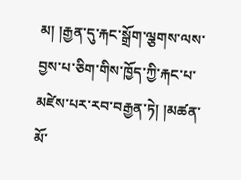མ། །རྒྱན་དུ་རྐང་སྒྲོག་ལྕགས་ལས་བྱས་པ་ཅིག་གིས་ཁྱོད་ཀྱི་རྐང་པ་མཛེས་པར་རབ་བརྒྱན་ཏེ། །མཚན་མོ་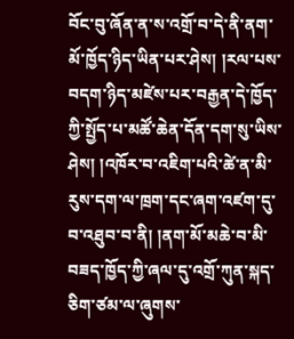བོང་བུ་ཞོན་ན་ས་འགྲོ་བ་དེ་ནི་ནག་མོ་ཁྱོད་ཉིད་ཡིན་པར་ཤེས། །རལ་པས་བདག་ཉིད་མཛེས་པར་བརྒྱན་དེ་ཁྱོད་ཀྱི་སྤྱོད་པ་མཚོ་ཆེན་དོན་དག་སུ་ཡིས་ཤེས། །འཁོར་བ་འཇིག་པའི་ཚེ་ན་མི་རུས་དག་ལ་ཁྲག་དང་ཞག་འཛག་དུ་བ་འཐུབ་བ་ནི། །ནག་མོ་མཆེ་བ་མི་བཟད་ཁྱོད་ཀྱི་ཞལ་དུ་འགྲོ་ཀུན་སྐད་ཅིག་ཙམ་ལ་ཞུགས་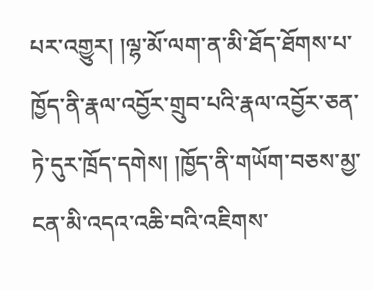པར་འགྱུར། །ལྷ་མོ་ལག་ན་མི་ཐོད་ཐོགས་པ་ཁྱོད་ནི་རྣལ་འབྱོར་གྲུབ་པའི་རྣལ་འབྱོར་ཅན་ཏེ་དུར་ཁྲོད་དགེས། །ཁྱོད་ནི་གཡོག་བཅས་མྱ་ངན་མི་འདའ་འཆི་བའི་འཇིགས་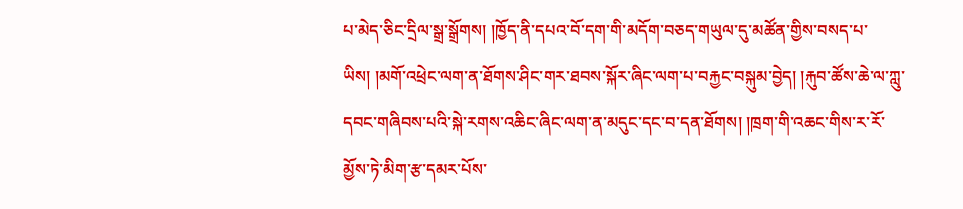པ་མེད་ཅིང་དྲིལ་སྒྲ་སྒྲོགས། །ཁྱོད་ནི་དཔའ་བོ་དག་གི་མདོག་བཅད་གཡུལ་དུ་མཚོན་གྱིས་བསད་པ་ཡིས། །མགོ་འཕྲེང་ལག་ན་ཐོགས་ཤིང་གར་ཐབས་སྐོར་ཞིང་ལག་པ་བརྐྱང་བསྐུམ་བྱེད། །རྐུབ་ཚོས་ཆེ་ལ་ཀླུ་དབང་གཞིབས་པའི་སྐེ་རགས་འཆིང་ཞིང་ལག་ན་མདུང་དང་བ་དན་ཐོགས། །ཁྲག་གི་འཆང་གིས་ར་རོ་མྱོས་ཏེ་མིག་རྩ་དམར་པོས་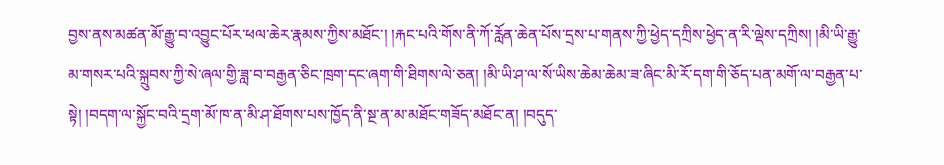བྱས་ནས་མཚན་མོ་རྒྱུ་བ་འབྱུང་པོར་ཕལ་ཆེར་རྣམས་ཀྱིས་མཐོང་། །རྐང་པའི་གོས་ནི་ཀོ་རློན་ཆེན་པོས་དྲས་པ་གནས་ཀྱི་ཕྱེད་དཀྲིས་ཕྱེད་ན་རི་ལྡེས་དཀྲིས། །མི་ཡི་རྒྱུ་མ་གསར་པའི་སྐྲུབས་ཀྱི་སེ་ཞལ་གྱི་ཟླ་བ་བརྒྱན་ཅིང་ཁྲག་དང་ཞག་གི་ཐིགས་ལེ་ཅན། །མི་ཡི་ཤ་ལ་སོ་ཡིས་ཆེམ་ཆེམ་ཟ་ཞིང་མི་རོ་དག་གི་ཅོད་པན་མགོ་ལ་བརྒྱན་པ་སྟེ། །བདག་ལ་སྐྱོང་བའི་དྲག་མོ་ཁ་ན་མི་ཤ་ཐོགས་པས་ཁྱོད་ནི་སྔ་ན་མ་མཐོང་གཟོད་མཐོང་ན། །བདུད་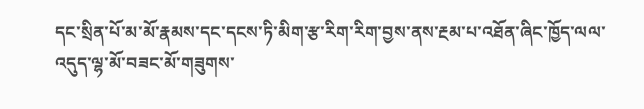དང་སྲིན་པོ་མ་མོ་རྣམས་དང་དངས་ཏི་མིག་རྩ་རིག་རིག་བྱས་ནས་རྔམ་པ་འཐོན་ཞིང་ཁྱོད་ལལ་འདུད་ལྷ་མོ་བཟང་མོ་གཟུགས་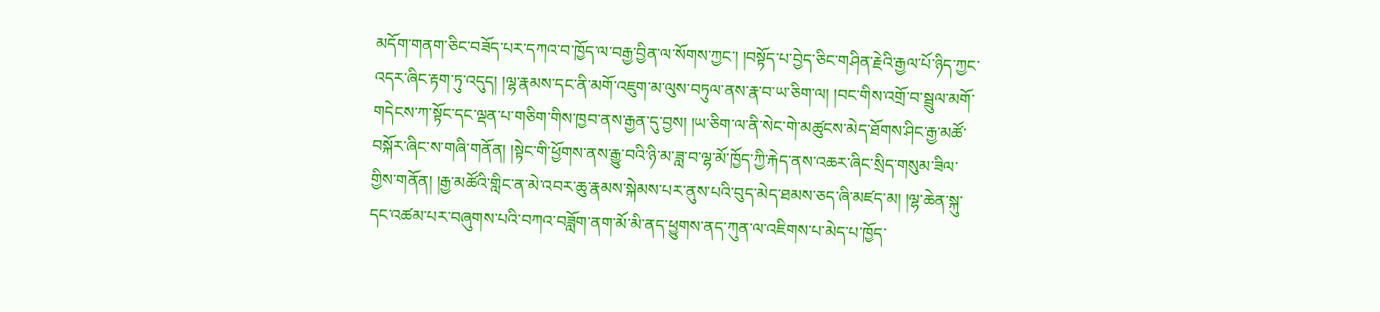མདོག་གནག་ཅིང་བཟོད་པར་དཀའ་བ་ཁྱོད་ལ་བརྒྱ་བྱིན་ལ་སོགས་ཀྱང་། །བསྟོད་པ་བྱེད་ཅིང་གཤིན་རྗེའི་རྒྱལ་པོ་ཉིད་ཀྱང་འདར་ཞིང་རྟག་ཏུ་འདུད། །ལྷ་རྣམས་དང་ནི་མགོ་འཇུག་མ་ལུས་བཏུལ་ནས་རྣ་བ་ཡ་ཅིག་ལ། །བང་གིས་འགྲོ་བ་སྦྲུལ་མགོ་གདེངས་ཀ་སྟོང་དང་ལྡན་པ་གཅིག་གིས་ཁྱབ་ནས་རྒྱན་དུ་བྱས། །ཡ་ཅིག་ལ་ནི་སེང་གེ་མཚུངས་མེད་ཐོགས་ཤིང་རྒྱ་མཚོ་བསྐོར་ཞིང་ས་གཞི་གནོན། །སྟེང་གི་ཕྱོགས་ནས་རྒྱུ་བའི་ཉི་མ་ཟླ་བ་ལྷ་མོ་ཁྱོད་ཀྱི་རྐེད་ནས་འཆར་ཞིང་སྲིད་གསུམ་ཟིལ་གྱིས་གནོན། །རྒྱ་མཚོའི་གླིང་ན་མེ་འབར་ཆུ་རྣམས་སྐེམས་པར་ནུས་པའི་བུད་མེད་ཐམས་ཅད་ཞི་མཛད་མ། །ལྷ་ཆེན་སྐུ་དང་འཚམ་པར་བཞུགས་པའི་བཀའ་བཟློག་ནག་མོ་མི་ནད་ཕྱུགས་ནད་ཀུན་ལ་འཇིགས་པ་མེད་པ་ཁྱོད་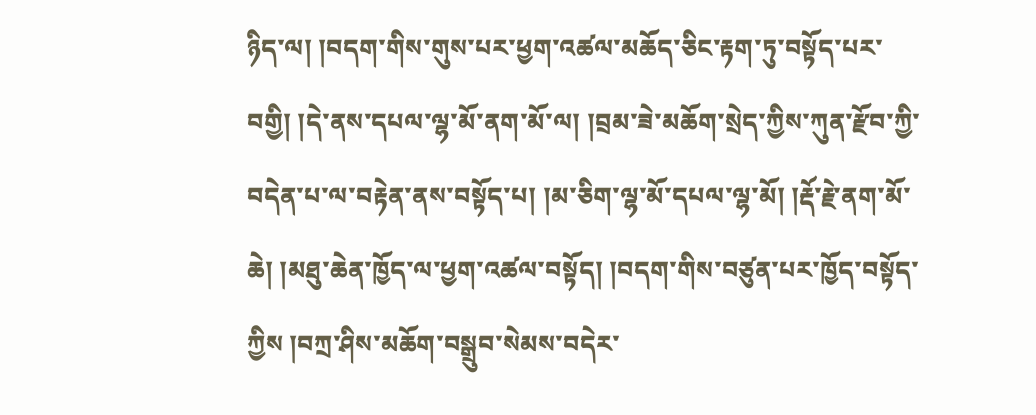ཉིད་ལ། །བདག་གིས་གུས་པར་ཕྱག་འཚལ་མཆོད་ཅིང་རྟག་ཏུ་བསྟོད་པར་བགྱི། །དེ་ནས་དཔལ་ལྷ་མོ་ནག་མོ་ལ། །བྲམ་ཟེ་མཆོག་སྲེད་ཀྱིས་ཀུན་རྫོབ་ཀྱི་བདེན་པ་ལ་བརྟེན་ནས་བསྟོད་པ། །མ་ཅིག་ལྷ་མོ་དཔལ་ལྷ་མོ། །རྡོ་རྗེ་ནག་མོ་ཆེ། །མཐུ་ཆེན་ཁྱོད་ལ་ཕྱག་འཚལ་བསྟོད། །བདག་གིས་བཙུན་པར་ཁྱོད་བསྟོད་ཀྱིས །བཀྲ་ཤིས་མཆོག་བསྒྲུབ་སེམས་བདེར་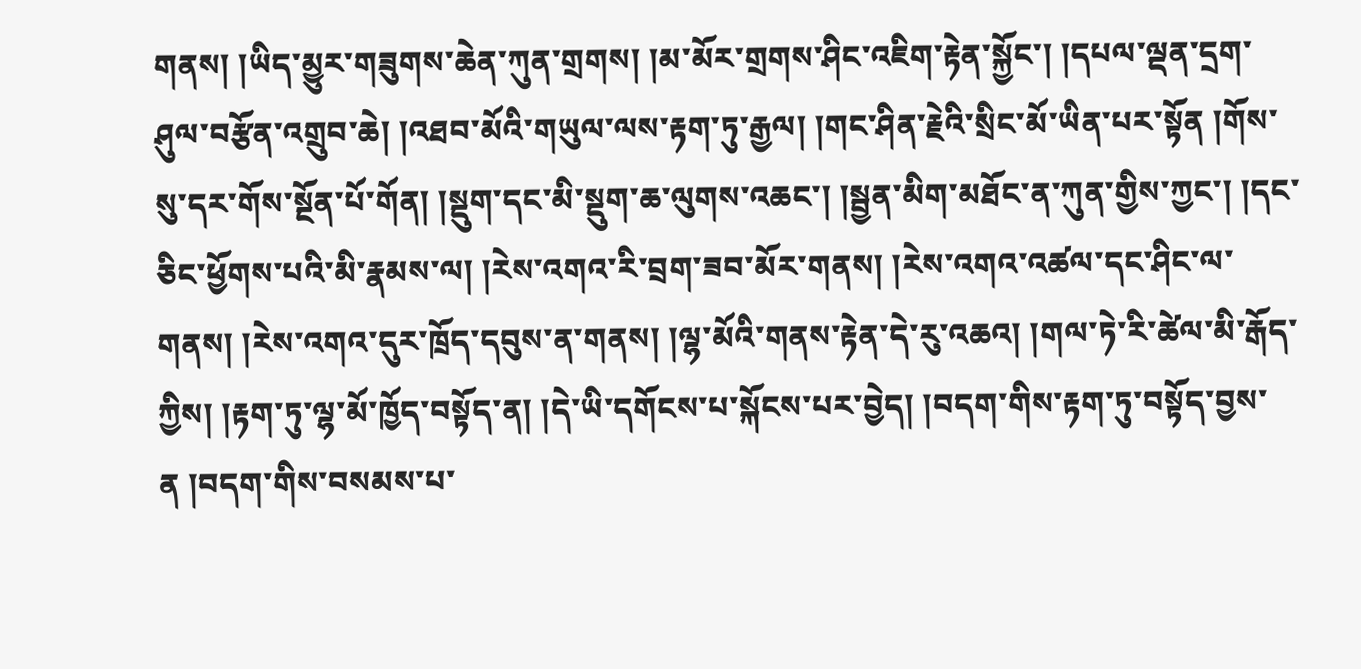གནས། །ཡིད་མྱུར་གཟུགས་ཆེན་ཀུན་གྲགས། །མ་མོར་གྲགས་ཤིང་འཇིག་རྟེན་སྐྱོང་། །དཔལ་ལྡན་དྲག་ཤུལ་བརྩོན་འགྲུབ་ཆེ། །འཐབ་མོའི་གཡུལ་ལས་རྟག་ཏུ་རྒྱལ། །གང་ཤིན་རྗེའི་སྲིང་མོ་ཡིན་པར་སྟོན །གོས་སུ་དར་གོས་སྔོན་པོ་གོན། །སྡུག་དང་མི་སྡུག་ཆ་ལུགས་འཆང་། །སྦྱན་མིག་མཐོང་ན་ཀུན་གྱིས་ཀྱང་། །དང་ཅིང་ཕྱོགས་པའི་མི་རྣམས་ལ། །རེས་འགའ་རི་བྲག་ཟབ་མོར་གནས། །རེས་འགའ་འཚལ་དང་ཤིང་ལ་གནས། །རེས་འགའ་དུར་ཁྲོད་དབུས་ན་གནས། །ལྷ་མོའི་གནས་རྟེན་དེ་རུ་འཆའ། །གལ་ཏེ་རི་ཚེལ་མི་རྒོད་ཀྱིས། །རྟག་ཏུ་ལྷ་མོ་ཁྱོད་བསྟོད་ན། །དེ་ཡི་དགོངས་པ་སྐོངས་པར་བྱེད། །བདག་གིས་རྟག་ཏུ་བསྟོད་བྱས་ན །བདག་གིས་བསམས་པ་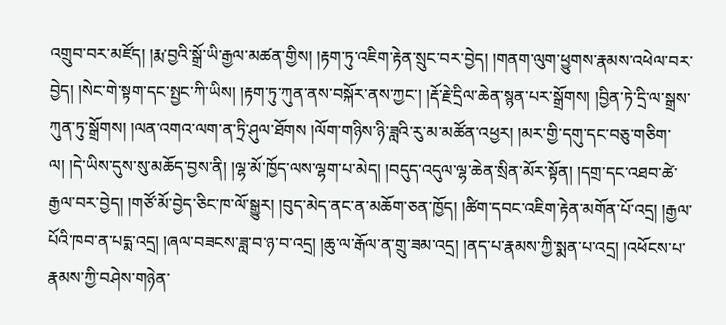འགྲུབ་བར་མཛོད། །རྨ་བྱའི་སྒྲོ་ཡི་རྒྱལ་མཚན་གྱིས། །རྟག་ཏུ་འཇིག་རྟེན་སྲུང་བར་བྱེད། །གནག་ལུག་ཕྱུགས་རྣམས་འཕེལ་བར་བྱེད། །སེང་གེ་སྟག་དང་སྤྱང་ཀི་ཡིས། །རྟག་ཏུ་ཀུན་ནས་བསྐོར་ནས་ཀྱང་། །རྡོ་རྗེ་དྲིལ་ཆེན་སྙན་པར་སྒྲོགས། །བྱིན་ཏེ་དྲི་ལ་སྒྲས་ཀུན་ཏུ་སྒྲོགས། །ལན་འགའ་ལག་ན་ཏྲི་ཤུལ་ཐོགས །ལོག་གཉིས་ཉི་ཟླའི་རུ་མ་མཚོན་འཕྱར། །མར་གྱི་དགུ་དང་བཅུ་གཅིག་ལ། །དེ་ཡིས་དུས་སུ་མཆོད་བྱས་ནི། །ལྷ་མོ་ཁྱོད་ལས་ལྷག་པ་མེད། །བདུད་འདུལ་ལྷ་ཆེན་སྲིན་མོར་སྟོན། །དགྲ་དང་འཐབ་ཚེ་རྒྱལ་བར་བྱེད། །གཙོ་མོ་བྱེད་ཅིང་ཁ་ལོ་སྒྱུར། །བུད་མེད་ནང་ན་མཆོག་ཅན་ཁྱོད། །ཚིག་དབང་འཇིག་རྟེན་མགོན་པོ་འདྲ། །རྒྱལ་པོའི་ཁབ་ན་པདྨ་འདྲ། །ཞལ་བཟངས་ཟླ་བ་ཉ་བ་འདྲ། །ཆུ་ལ་རྒོལ་ན་གྲུ་ཟམ་འདྲ། །ནད་པ་རྣམས་ཀྱི་སྨན་པ་འདྲ། །འཕོངས་པ་རྣམས་ཀྱི་བཤེས་གཉེན་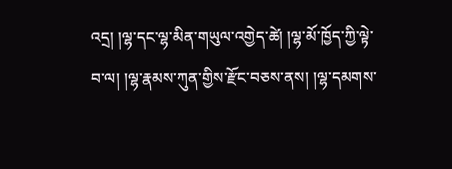འདྲ། །ལྷ་དང་ལྷ་མིན་གཡུལ་འགྱེད་ཚེ། །ལྷ་མོ་ཁྱོད་ཀྱི་ལྟེ་བ་ལ། །ལྷ་རྣམས་ཀུན་གྱིས་རྫོང་བཅས་ནས། །ལྷ་དམགས་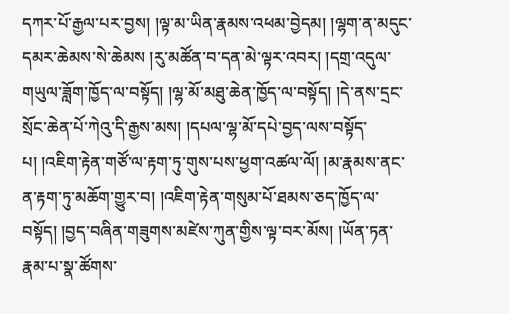དཀར་པོ་རྒྱལ་པར་བྱས། །ལྟ་མ་ཡིན་རྣམས་འཕམ་བྱེདམ། །ལྷག་ན་མདུང་དམར་ཆེམས་སེ་ཆེམས །རུ་མཚོན་བ་དན་མེ་ལྟར་འབར། །དགྲ་འདུལ་གཡུལ་ཟློག་ཁྱོད་ལ་བསྟོད། །ལྷ་མོ་མཐུ་ཆེན་ཁྱོད་ལ་བསྟོད། །དེ་ནས་དྲང་སྲོང་ཆེན་པོ་ཀེའུ་དི་རྒྱས་མས། །དཔལ་ལྷ་མོ་དཔེ་བྱད་ལས་བསྟོད་པ། །འཇིག་རྟེན་གཙོ་ལ་རྟག་ཏུ་གུས་པས་ཕྱག་འཚལ་ལོ། །མ་རྣམས་ནང་ན་རྟག་ཏུ་མཆོག་གྱུར་བ། །འཇིག་རྟེན་གསུམ་པོ་ཐམས་ཅད་ཁྱོད་ལ་བསྟོད། །བྱད་བཞིན་གཟུགས་མཛེས་ཀུན་གྱིས་ལྟ་བར་མོས། །ཡོན་ཏན་རྣམ་པ་སྣ་ཚོགས་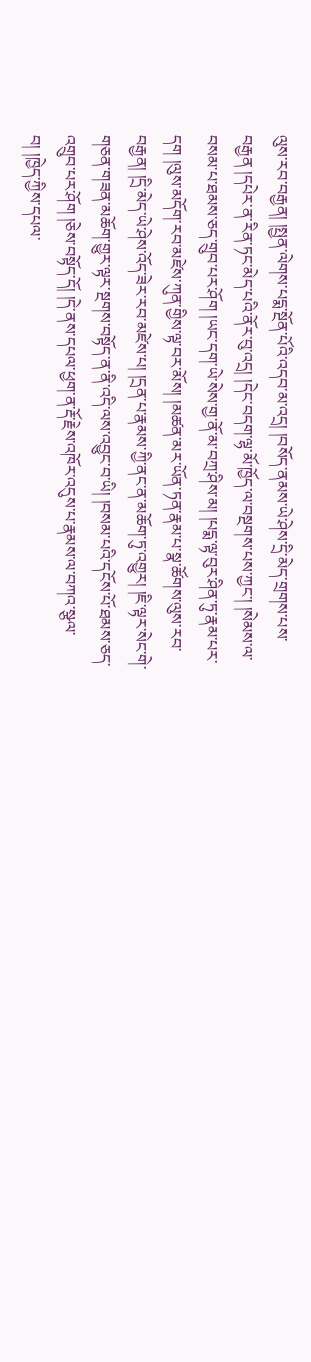ལུས་རབ་བརྒྱན། །སྤྱན་ལེགས་པདྨ་སྔོན་པོའི་འདབ་མ་འདྲ། །བསོད་ནམས་ཡེ་ཤེས་དྲི་མེད་གྲགས་པས་བརྒྱན །དཔེར་ན་རིན་ཏང་མེད་པའི་ནོར་བུ་འདྲ། །དེང་བདག་ལྷ་མོ་ཁྱོད་ལ་བསྔགས་པས་ཀྱང་། །སེམས་ལ་བསམ་པ་ཐམས་ཅད་གྲུབ་པར་ཤོག །ཡང་དག་ཡེ་སེས་གྱ་ནོ་མ་བཀྲ་ཤིས་མ། །པདྨ་ལྟ་བུར་ཤིན་ཏུ་རྣམ་པར་དག །ལུས་མདོག་རབ་མཛེས་ཀུན་གྱིས་ལྟ་བར་མོས། །མཚན་མར་ཡོན་ཏན་རྣམ་པ་སྣ་ཚོགས་ལུས་རབ་བརྒྱན། །དྲི་མེད་ཡེ་ཤེས་འོད་ཟེར་རབ་མཛེས་པ། །དྲན་པ་རྣམས་ཀྱི་ནང་ན་མཆོག་ཏུ་འགྱུར། །ཇི་ལྟར་སེང་གེ་གཅན་གཟན་མཆོག་གྱུར་ལྟར་སྔགས་བསྟོད་ན་ནི་འདི་ལས་འབྱུང་བ་ཡི། །བསམ་པའི་དངོས་པོ་ཐམས་ཅད་འགྲུབ་པར་ཤོག །ཅེས་བསྟོད་དོ། །དེ་ནས་དཔལ་ཕྱག་ན་རྡོ་རྗེས་འཁོར་འདུས་པ་རྣམས་ལ་བཀའ་སྩལ་བ། །ཁྱེད་ཀྱིས་དཔལ་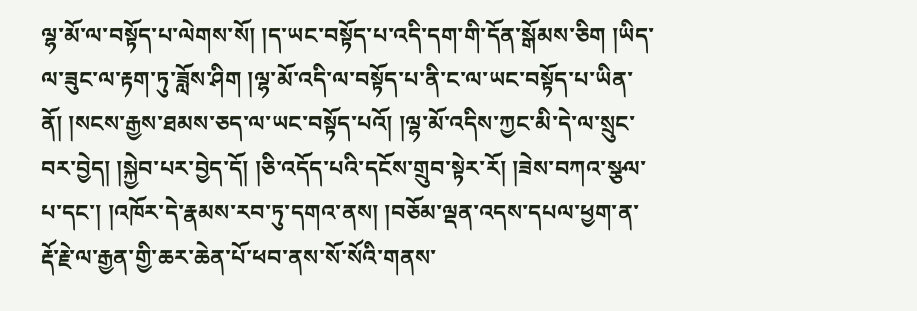ལྷ་མོ་ལ་བསྟོད་པ་ལེགས་སོ། །ད་ཡང་བསྟོད་པ་འདི་དག་གི་དོན་སྒོམས་ཅིག །ཡིད་ལ་ཟུང་ལ་རྟག་ཏུ་ཟློས་ཤིག །ལྷ་མོ་འདི་ལ་བསྟོད་པ་ནི་ང་ལ་ཡང་བསྟོད་པ་ཡིན་ནོ། །སངས་རྒྱས་ཐམས་ཅད་ལ་ཡང་བསྟོད་པའོ། །ལྷ་མོ་འདིས་ཀྱང་མི་དེ་ལ་སྲུང་བར་བྱེད། །སྐྱེབ་པར་བྱེད་དོ། །ཅི་འདོད་པའི་དངོས་གྲུབ་སྟེར་རོ། །ཟེས་བཀའ་སྩལ་པ་དང་། །འཁོར་དེ་རྣམས་རབ་ཏུ་དགའ་ནས། །བཅོམ་ལྡན་འདས་དཔལ་ཕྱག་ན་རྡོ་རྗེ་ལ་རྒྱན་གྱི་ཆར་ཆེན་པོ་ཕབ་ནས་སོ་སོའི་གནས་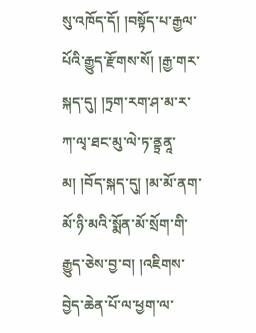སུ་འཁོད་དོ། །བསྟོད་པ་རྒྱལ་པོའི་རྒྱུད་རྫོགས་སོ། །རྒྱ་གར་སྐད་དུ། །ཏྲག་རག་ཤ་མ་ར་ཀ་ལྭ་ཐང་མུ་ལེ་ཏ་ནྟྲནཱ་མ། །བོད་སྐད་དུ། །མ་མོ་ནག་མོ་ཉི་མའི་སྨོན་མོ་སྲོག་གི་རྒྱུད་ཅེས་བྱ་བ། །འཇིགས་བྱེད་ཆེན་པོ་ལ་ཕྱག་ལ་